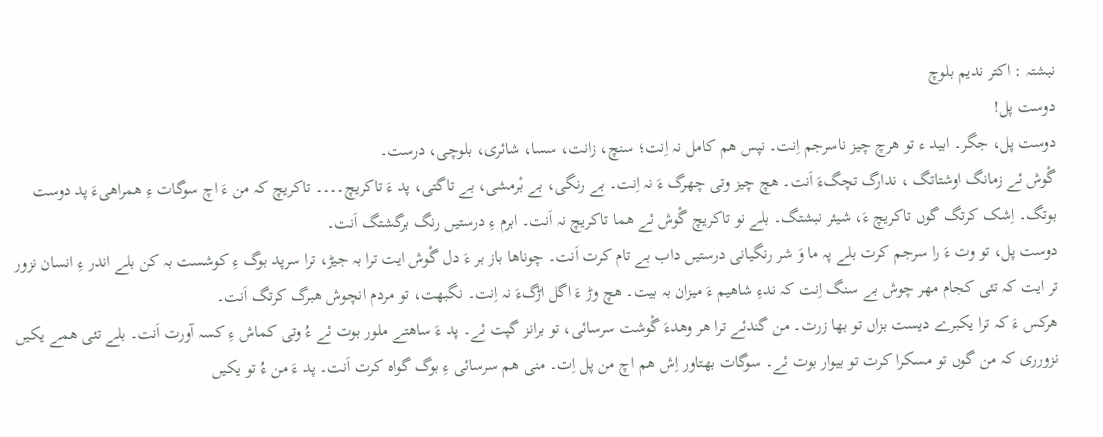نبشتہ : اکتر ندیم بلوچ
دوست پل!
دوست پل، جگر۔ ابید ء تو ھرچ چیز ناسرجم اِنت۔ نپس ھم کامل نہ اِنت؛ سنچ، زانت، سسا، شائری، بلوچی، درست۔
گْوش ئے زمانگ اوشتاتگ ، ندارگ تچگءَ اَنت۔ ھچ چیز وتی چھرگ ءَ نہ اِنت۔ بے رنگی، بے بْرمشی، بے تاگتی، پد ءَ تاکریچ۔۔۔۔ تاکریچ کہ من ءَ اچ سوگات ءِ ھمراھیءَ پد دوست بوتگ۔ اِشک کرتگ گوں تاکریچ ءَ، شیئر نبشتگ۔ بلے نو تاکریچ گْوش ئے ھما تاکریچ نہ اَنت۔ ابرم ءِ درستیں رنگ برگشتگ اَنت۔
دوست پل، تو وت ءَ را سرجم کرت بلے پہ ما وَ شر رنگیانی درستیں داب بے تام کرت اَنت۔ چوناھا باز بر ءَ دل گْوش ایت ترا بہ جیڑ، ترا سرپد بوگ ءِ کوشست بہ کن بلے اندر ءِ انسان نزور تر ایت کہ تئی کجام مھر چوش بے سنگ اِنت کہ ندءِ شاھیم ءَ میزان بہ بیت۔ ھچ وڑ ءَ اگل اڑگءَ نہ اِنت۔ نگبھت، تو مردم انچوش ھبرگ کرتگ اَنت۔
ھرکس ءَ کہ ترا یکبرے دیست بزاں تو بھا زرت۔ من گندئے ترا ھر وھدءَ گْوشت سرسائی، تو برانز گپت ئے۔ پد ءَ ساھتے ملور بوت ئے ءُ وتی کماش ءِ کسہ آورت اَنت۔ بلے تئی ھمے یکیں نزورری کہ من گوں تو مسکرا کرت تو بیوار بوت ئے۔ سوگات بھتاور اِش ھم اچ من پل اِت۔ منی ھم سرسائی ءِ بوگ گواہ کرت اَنت۔ پد ءَ من ءُ تو یکیں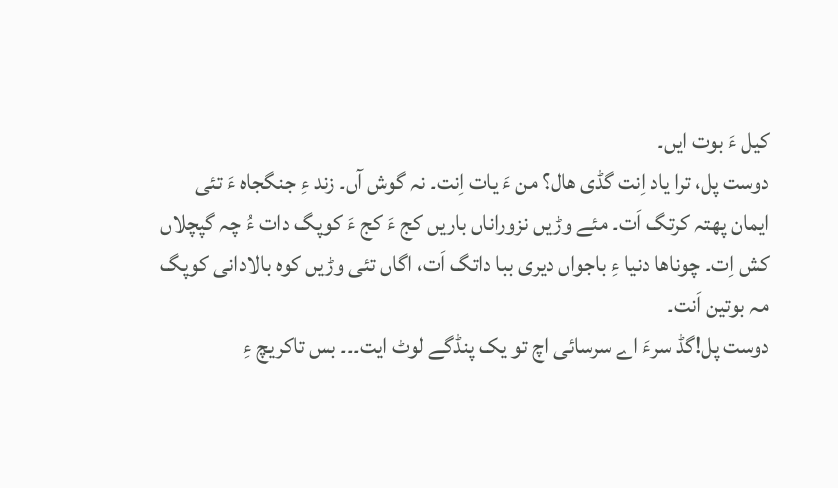کیل ءَ بوت ایں۔
دوست پل، ترا یاد اِنت گڈی ھال؟ من ءَ یات اِنت۔ نہ گوش آں۔ زند ءِ جنگجاہ ءَ تئی ایمان پھتہ کرتگ اَت۔ مئے وڑیں نزوراناں باریں کج ءَ کج ءَ کوپگ دات ءُ چہ گپچلاں کش اِت۔ چوناھا دنیا ءِ باجواں دیری ببا داتگ اَت، اگاں تئی وڑیں کوہ بالادانی کوپگ مہ بوتین اَنت۔
دوست پل!گڈ سرءَ اے سرسائی اچ تو یک پنڈگے لوٹ ایت۔۔۔ بس تاکریچ ءِ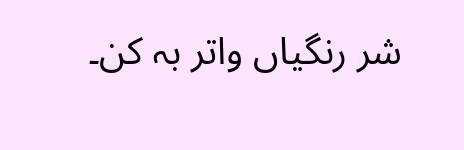شر رنگیاں واتر بہ کن۔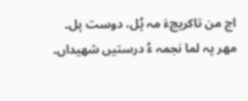اچ من تاکریچءَ مہ پُل، دوست پل۔
مھر پہ لما نجمہ ءُ درستیں شھیداں۔